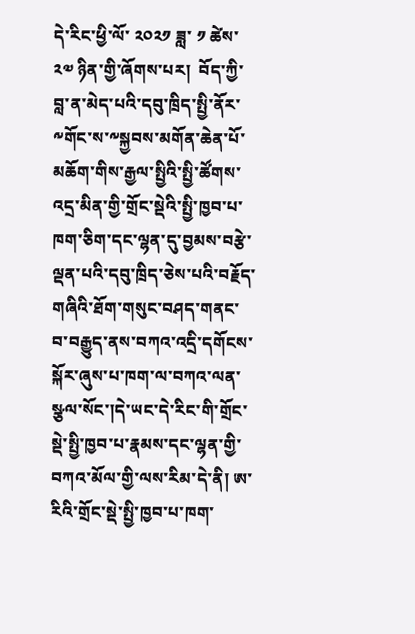དེ་རིང་ཕྱི་ལོ་ ༢༠༢༡ ཟླ་ ༡ ཚེས་ ༢༧ ཉིན་གྱི་ཞོགས་པར།  བོད་ཀྱི་བླ་ན་མེད་པའི་དབུ་ཁྲིད་སྤྱི་ནོར་༸གོང་ས་༸སྐྱབས་མགོན་ཆེན་པོ་མཆོག་གིས་རྒྱལ་སྤྱིའི་སྤྱི་ཚོགས་འདྲ་མིན་གྱི་གྲོང་སྡེའི་སྤྱི་ཁྱབ་པ་ཁག་ཅིག་དང་ལྷན་དུ་བྱམས་བརྩེ་ལྡན་པའི་དབུ་ཁྲིད་ཅེས་པའི་བརྗོད་གཞིའི་ཐོག་གསུང་བཤད་གནང་བ་བརྒྱུད་ནས་བཀའ་འདྲི་དགོངས་སྐོར་ཞུས་པ་ཁག་ལ་བཀའ་ལན་སྩལ་སོང་།དེ་ཡང་དེ་རིང་གི་གྲོང་སྡེ་སྤྱི་ཁྱབ་པ་རྣམས་དང་ལྷན་གྱི་བཀའ་མོལ་གྱི་ལས་རིམ་དེ་ནི། ཨ་རིའི་གྲོང་སྡེ་སྤྱི་ཁྱབ་པ་ཁག་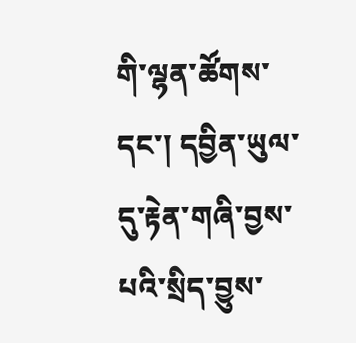གི་ལྷན་ཚོགས་དང་། དབྱིན་ཡུལ་དུ་རྟེན་གཞི་བྱས་པའི་སྲིད་བྱུས་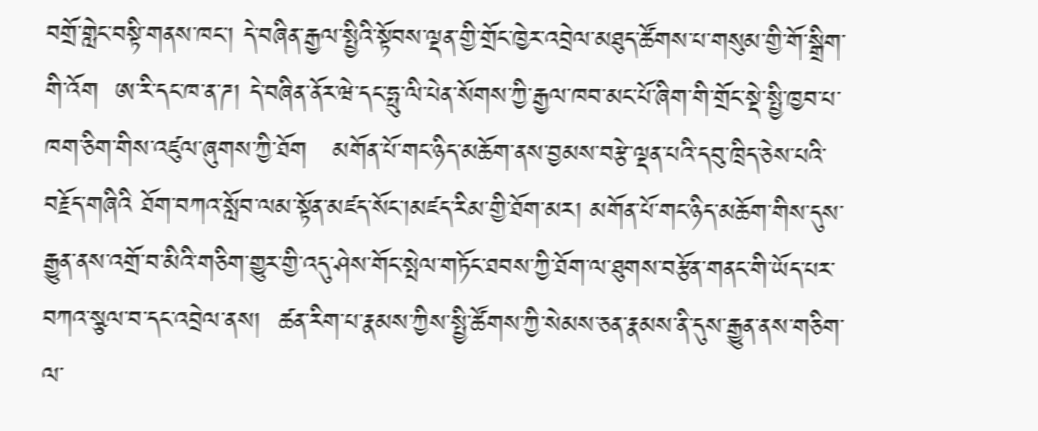བགྲོ་གླེང་བསྟི་གནས་ཁང་། དེ་བཞིན་རྒྱལ་སྤྱིའི་སྟོབས་ལྡན་གྱི་གྲོང་ཁྱེར་འབྲེལ་མཐུད་ཚོགས་པ་གསུམ་གྱི་གོ་སྒྲིག་གི་འོག  ཨ་རི་དང་ཁ་ན་ཌ། དེ་བཞིན་ནོར་ཝེ་དང་ཧྥུ་ལི་པེན་སོགས་ཀྱི་རྒྱལ་ཁབ་མང་པོ་ཞིག་གི་གྲོང་སྡེ་སྤྱི་ཁྱབ་པ་ཁག་ཅིག་གིས་འཛུལ་ཞུགས་ཀྱི་ཐོག   མགོན་པོ་གང་ཉིད་མཆོག་ནས་བྱམས་བརྩེ་ལྡན་པའི་དབུ་ཁྲིད་ཅེས་པའི་བརྗོད་གཞིའི ཐོག་བཀའ་སློབ་ལམ་སྟོན་མཛད་སོང་།མཛད་རིམ་གྱི་ཐོག་མར། མགོན་པོ་གང་ཉིད་མཆོག་གིས་དུས་རྒྱུན་ནས་འགྲོ་བ་མིའི་གཅིག་གྱུར་གྱི་འདུ་ཤེས་གོང་སྤེལ་གཏོང་ཐབས་ཀྱི་ཐོག་ལ་ཐུགས་བརྩོན་གནང་གི་ཡོད་པར་བཀའ་སྩལ་བ་དང་འབྲེལ་ནས།  ཚན་རིག་པ་རྣམས་ཀྱིས་སྤྱི་ཚོགས་ཀྱི་སེམས་ཅན་རྣམས་ནི་དུས་རྒྱུན་ནས་གཅིག་ལ་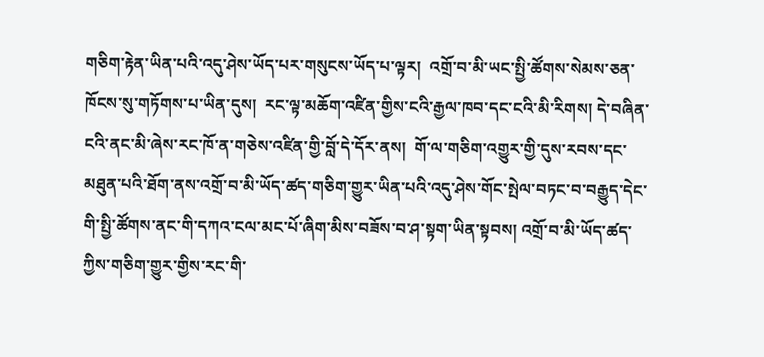གཅིག་རྟེན་ཡིན་པའི་འདུ་ཤེས་ཡོད་པར་གསུངས་ཡོད་པ་ལྟར།  འགྲོ་བ་མི་ཡང་སྤྱི་ཚོགས་སེམས་ཅན་ཁོངས་སུ་གཏོགས་པ་ཡིན་དུས།  རང་ལྟ་མཆོག་འཛིན་གྱིས་ངའི་རྒྱལ་ཁབ་དང་ངའི་མི་རིགས། དེ་བཞིན་ངའི་ནང་མི་ཞེས་རང་ཁོ་ན་གཅེས་འཛིན་གྱི་བློ་དེ་དོར་ནས།  གོ་ལ་གཅིག་འགྱུར་གྱི་དུས་རབས་དང་མཐུན་པའི་ཐོག་ནས་འགྲོ་བ་མི་ཡོད་ཚད་གཅིག་གྱུར་ཡིན་པའི་འདུ་ཤེས་གོང་སྤེལ་བཏང་བ་བརྒྱུད་དེང་གི་སྤྱི་ཚོགས་ནང་གི་དཀའ་ངལ་མང་པོ་ཞིག་མིས་བཟོས་བ་ཤ་སྟག་ཡིན་སྟབས། འགྲོ་བ་མི་ཡོད་ཚད་ཀྱིས་གཅིག་གྱུར་གྱིས་རང་གི་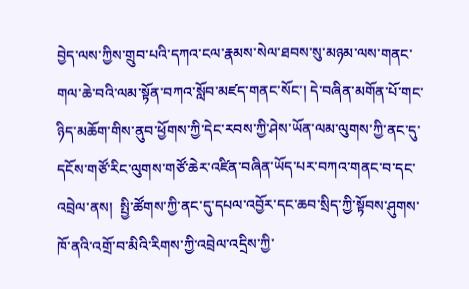བྱེད་ལས་ཀྱིས་གྲུབ་པའི་དཀའ་ངལ་རྣམས་སེལ་ཐབས་སུ་མཉམ་ལས་གནང་གལ་ཆེ་བའི་ལམ་སྟོན་བཀའ་སློབ་མཛད་གནང་སོང་། དེ་བཞིན་མགོན་པོ་གང་ཉིད་མཆོག་གིས་ནུབ་ཕྱོགས་ཀྱི་དེང་རབས་ཀྱི་ཤེས་ཡོན་ལམ་ལུགས་ཀྱི་ནང་དུ་དངོས་གཙོ་རིང་ལུགས་གཙོ་ཆེར་འཛིན་བཞིན་ཡོད་པར་བཀའ་གནང་བ་དང་འབྲེལ་ནས།  སྤྱི་ཚོགས་ཀྱི་ནང་དུ་དཔལ་འབྱོར་དང་ཆབ་སྲིད་ཀྱི་སྟོབས་ཤུགས་ཁོ་ནའི་འགྲོ་བ་མིའི་རིགས་ཀྱི་འབྲེལ་འདྲིས་ཀྱི་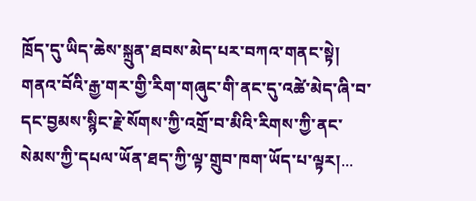ཁྲོད་དུ་ཡིད་ཆེས་སྐྲུན་ཐབས་མེད་པར་བཀའ་གནང་སྟེ། གནའ་བོའི་རྒྱ་གར་གྱི་རིག་གཞུང་གི་ནང་དུ་འཚེ་མེད་ཞི་བ་དང་བྱམས་སྙིང་རྗེ་སོགས་ཀྱི་འགྲོ་བ་མིའི་རིགས་ཀྱི་ནང་སེམས་ཀྱི་དཔལ་ཡོན་ཐད་ཀྱི་ལྟ་གྲུབ་ཁག་ཡོད་པ་ལྟར།...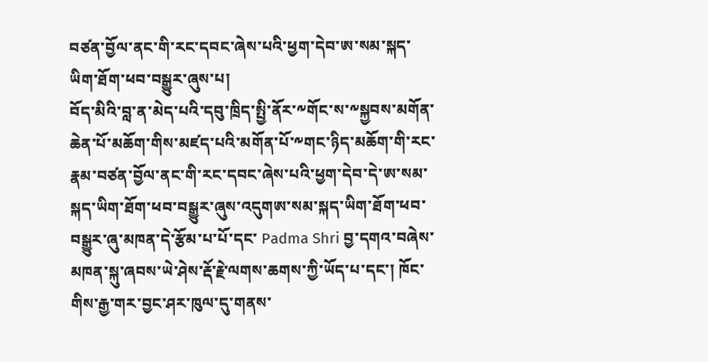བཙན་བྱོལ་ནང་གི་རང་དབང་ཞེས་པའི་ཕྱག་དེབ་ཨ་སམ་སྐད་ཡིག་ཐོག་ཕབ་བསྒྱུར་ཞུས་པ།
བོད་མིའི་བླ་ན་མེད་པའི་དབུ་ཁྲིད་སྤྱི་ནོར་༸གོང་ས་༸སྐྱབས་མགོན་ཆེན་པོ་མཆོག་གིས་མཛད་པའི་མགོན་པོ་༸གང་ཉིད་མཆོག་གི་རང་རྣམ་བཙན་བྱོལ་ནང་གི་རང་དབང་ཞེས་པའི་ཕྱག་དེབ་དེ་ཨ་སམ་སྐད་ཡིག་ཐོག་ཕབ་བསྒྱུར་ཞུས་འདུགཨ་སམ་སྐད་ཡིག་ཐོག་ཕབ་བསྒྱུར་ཞུ་མཁན་དེ་རྩོམ་པ་པོ་དང་ Padma Shri བྱ་དགའ་བཞེས་མཁན་སྐུ་ཞབས་ཡེ་ཤེས་རྡོ་རྗེ་ལགས་ཆགས་ཀྱི་ཡོད་པ་དང་། ཁོང་གིས་རྒྱ་གར་བྱང་ཤར་ཁུལ་དུ་གནས་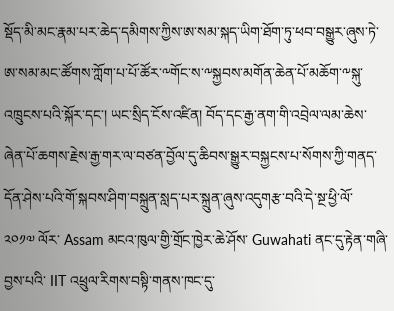སྡོད་མི་མང་རྣམ་པར་ཆེད་དམིགས་ཀྱིས་ཨ་སམ་སྐད་ཡིག་ཐོག་ཏུ་ཕབ་བསྒྱུར་ཞུས་ཏེ་ཨ་སམ་མང་ཚོགས་ཀློག་པ་པོ་ཚོར་༸གོང་ས་༸སྐྱབས་མགོན་ཆེན་པོ་མཆོག་༸སྐུ་འཁྲུངས་པའི་སྐོར་དང་། ཡང་སྲིད་ངོས་འཛིན། བོད་དང་རྒྱ་ནག་གི་འབྲེལ་ལམ་ཆེས་ཞེན་པོ་ཆགས་རྗེས་རྒྱ་གར་ལ་བཙན་བྱོལ་དུ་ཆིབས་སྒྱུར་བསྐྱངས་པ་སོགས་ཀྱི་གནད་དོན་ཤེས་པའི་གོ་སྐབས་ཤིག་བསྐྲུན་སླད་པར་སྐྲུན་ཞུས་འདུགརྩ་བའི་དེ་སྔ་ཕྱི་ལོ་ ༢༠༡༧ ལོར་ Assam མངའ་ཁུལ་གྱི་གྲོང་ཁྱེར་ཆེ་ཤོས་ Guwahati ནང་དུ་རྟེན་གཞི་བྱས་པའི་ IIT འཕྲུལ་རིགས་བསྟི་གནས་ཁང་དུ་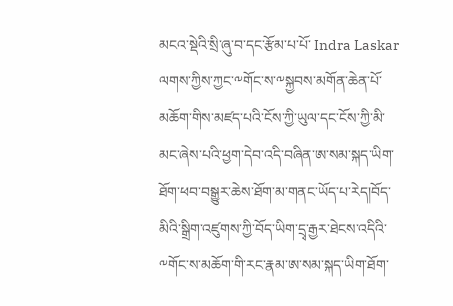མངའ་སྡེའི་སྲི་ཞུ་བ་དང་རྩོམ་པ་པོ་ Indra Laskar ལགས་ཀྱིས་ཀྱང་༸གོང་ས་༸སྐྱབས་མགོན་ཆེན་པོ་མཆོག་གིས་མཛད་པའི་ངོས་ཀྱི་ཡུལ་དང་ངོས་ཀྱི་མི་མང་ཞེས་པའི་ཕྱག་དེབ་འདི་བཞིན་ཨ་སམ་སྐད་ཡིག་ཐོག་ཕབ་བསྒྱུར་ཆེས་ཐོག་མ་གནང་ཡོད་པ་རེད།བོད་མིའི་སྒྲིག་འཛུགས་ཀྱི་བོད་ཡིག་དྲྭ་རྒྱར་ཐེངས་འདིའི་༸གོང་ས་མཆོག་གི་རང་རྣམ་ཨ་སམ་སྐད་ཡིག་ཐོག་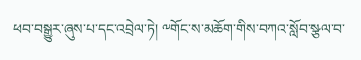ཕབ་བསྒྱུར་ཞུས་པ་དང་འབྲེལ་ཏེ། ༸གོང་ས་མཆོག་གིས་བཀའ་སློབ་སྩལ་བ་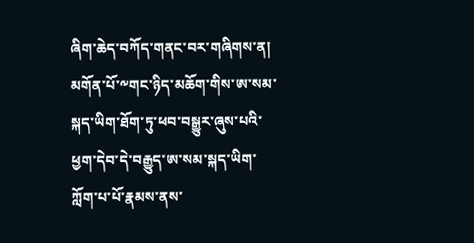ཞིག་ཆེད་བཀོད་གནང་བར་གཞིགས་ན། མགོན་པོ་༸གང་ཉིད་མཆོག་གིས་ཨ་སམ་སྐད་ཡིག་ཐོག་ཏུ་ཕབ་བསྒྱུར་ཞུས་པའི་ཕྱག་དེབ་དེ་བརྒྱུད་ཨ་སམ་སྐད་ཡིག་ཀློག་པ་པོ་རྣམས་ནས་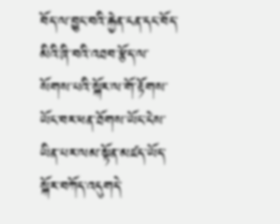བོད་ལ་བྱུང་བའི་རྐྱེན་ངན་དང་བོད་མིའི་ཞི་བའི་འཐབ་རྩོད་ལ་སོགས་པའི་སྐོར་ལ་གོ་རྟོགས་ཡོང་བར་ཕན་ཐོགས་ཡོང་ངེས་ཡིན་པར་ལམ་སྟོན་མཛད་ཡོད་སྐོར་བཀོད་འདུགདེ་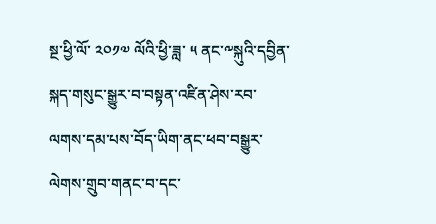སྔ་ཕྱི་ལོ་ ༢༠༡༧ ལོའི་ཕྱི་ཟླ་ ༥ ནང་༸སྐུའི་དབྱིན་སྐད་གསུང་སྒྱུར་བ་བསྟན་འཛིན་ཤེས་རབ་ལགས་དམ་པས་བོད་ཡིག་ནང་ཕབ་བསྒྱུར་ལེགས་གྲུབ་གནང་བ་དང་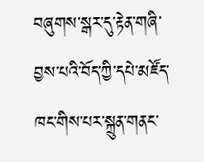བཞུགས་སྒར་དུ་རྟེན་གཞི་བྱས་པའི་བོད་ཀྱི་དཔེ་མཛོད་ཁང་གིས་པར་སྐྲུན་གནང་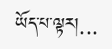ཡོད་པ་ལྟར།...